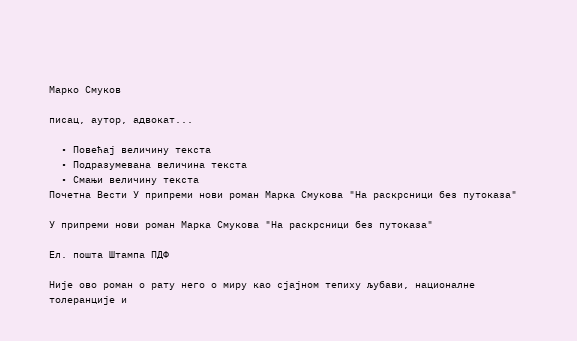Марко Смуков

писац, аутор, адвокат...

  • Повећај величину текста
  • Подразумевана величина текста
  • Смањи величину текста
Почетна Вести У припреми нови роман Марка Смукова "На раскрсници без путоказа"

У припреми нови роман Марка Смукова "На раскрсници без путоказа"

Ел. пошта Штампа ПДФ

Није ово роман о рату него о миру као сјајном тепиху љубави, националне толеранције и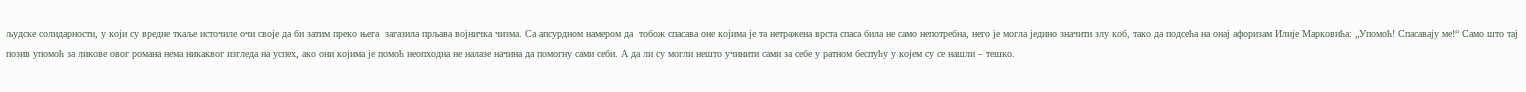људске солидарности, у који су вредне ткаље источиле очи своје да би затим преко њега  загазила прљава војничка чизма. Са апсурдном намером да  тобож спасава оне којима је та нетражена врста спаса била не само непотребна, него је могла једино значити злу коб, тако да подсећа на онај афоризам Илије Марковића: „Упомоћ! Спасавају ме!“ Само што тај позив упомоћ за ликове овог романа нема никаквог изгледа на успех, ако они којима је помоћ неопходна не налазе начина да помогну сами себи. А да ли су могли нешто учинити сами за себе у ратном беспућу у којем су се нашли – тешко.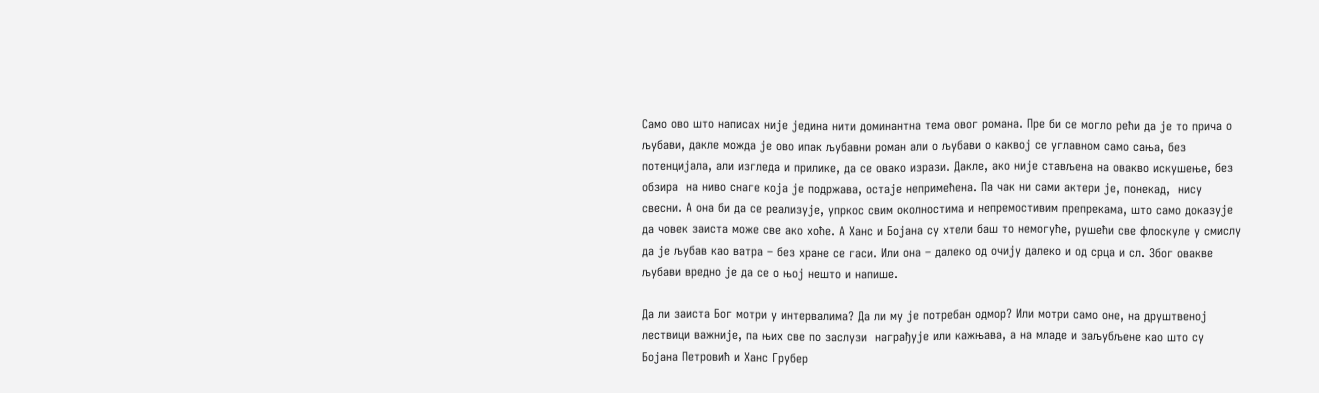Само ово што написах није једина нити доминантна тема овог романа. Пре би се могло рећи да је то прича о љубави, дакле можда је ово ипак љубавни роман али о љубави о каквој се углавном само сања, без потенцијала, али изгледа и прилике, да се овако изрази. Дакле, ако није стављена на овакво искушење, без обзира  на ниво снаге која је подржава, остаје непримећена. Па чак ни сами актери је, понекад,  нису свесни. А она би да се реализује, упркос свим околностима и непремостивим препрекама, што само доказује да човек заиста може све ако хоће. А Ханс и Бојана су хтели баш то немогуће, рушећи све флоскуле у смислу да је љубав као ватра – без хране се гаси. Или она – далеко од очију далеко и од срца и сл. Због овакве љубави вредно је да се о њој нешто и напише.

Да ли заиста Бог мотри у интервалима? Да ли му је потребан одмор? Или мотри само оне, на друштвеној лествици важније, па њих све по заслузи  награђује или кажњава, а на младе и заљубљене као што су Бојана Петровић и Ханс Грубер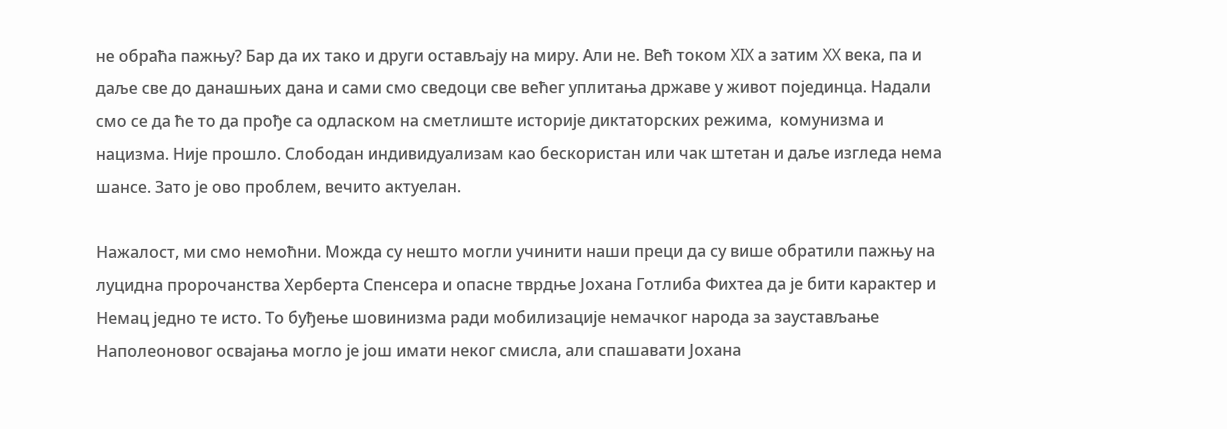не обраћа пажњу? Бар да их тако и други остављају на миру. Али не. Већ током XIX а затим XX века, па и даље све до данашњих дана и сами смо сведоци све већег уплитања државе у живот појединца. Надали смо се да ће то да прође са одласком на сметлиште историје диктаторских режима,  комунизма и нацизма. Није прошло. Слободан индивидуализам као бескористан или чак штетан и даље изгледа нема шансе. Зато је ово проблем, вечито актуелан.

Нажалост, ми смо немоћни. Можда су нешто могли учинити наши преци да су више обратили пажњу на луцидна пророчанства Херберта Спенсера и опасне тврдње Јохана Готлиба Фихтеа да је бити карактер и Немац једно те исто. То буђење шовинизма ради мобилизације немачког народа за заустављање Наполеоновог освајања могло је још имати неког смисла, али спашавати Јохана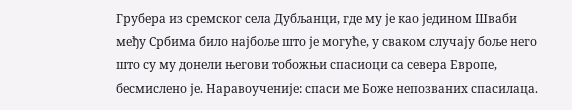Грубера из сремског села Дубљанци, где му је као једином Шваби међу Србима било најбоље што је могуће, у сваком случају боље него што су му донели његови тобожњи спасиоци са севера Европе, бесмислено је. Наравоученије: спаси ме Боже непозваних спасилаца.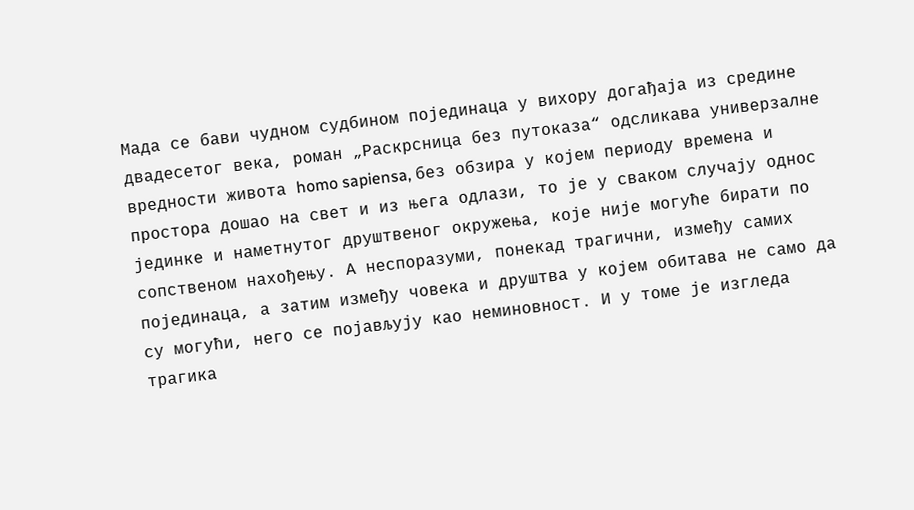Мада се бави чудном судбином појединаца у вихору догађаја из средине двадесетог века, роман „Раскрсница без путоказа“ одсликава универзалне вредности живота homo sapiensa, без обзира у којем периоду времена и простора дошао на свет и из њега одлази, то је у сваком случају однос јединке и наметнутог друштвеног окружења, које није могуће бирати по сопственом нахођењу. А неспоразуми, понекад трагични, између самих појединаца, а затим између човека и друштва у којем обитава не само да су могући, него се појављују као неминовност. И у томе је изгледа трагика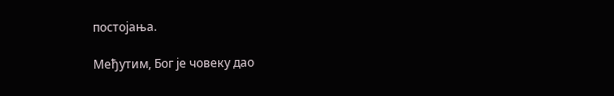постојања.

Међутим, Бог је човеку дао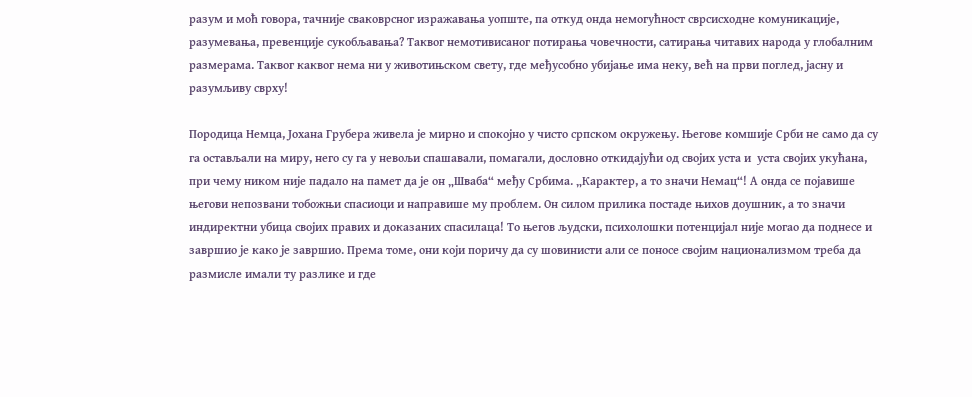разум и моћ говора, тачније сваковрсног изражавања уопште, па откуд онда немогућност сврсисходне комуникације, разумевања, превенције сукобљавања? Таквог немотивисаног потирања човечности, сатирања читавих народа у глобалним размерама. Таквог каквог нема ни у животињском свету, где међусобно убијање има неку, већ на први поглед, јасну и разумљиву сврху!

Породица Немца, Јохана Грубера живела је мирно и спокојно у чисто српском окружењу. Његове комшије Срби не само да су га остављали на миру, него су га у невољи спашавали, помагали, дословно откидајући од својих уста и  уста својих укућана, при чему ником није падало на памет да је он „Шваба“ међу Србима. „Карактер, а то значи Немац“! А онда се појавише његови непозвани тобожњи спасиоци и направише му проблем. Он силом прилика постаде њихов доушник, а то значи индиректни убица својих правих и доказаних спасилаца! То његов људски, психолошки потенцијал није могао да поднесе и завршио је како је завршио. Према томе, они који поричу да су шовинисти али се поносе својим национализмом треба да размисле имали ту разлике и где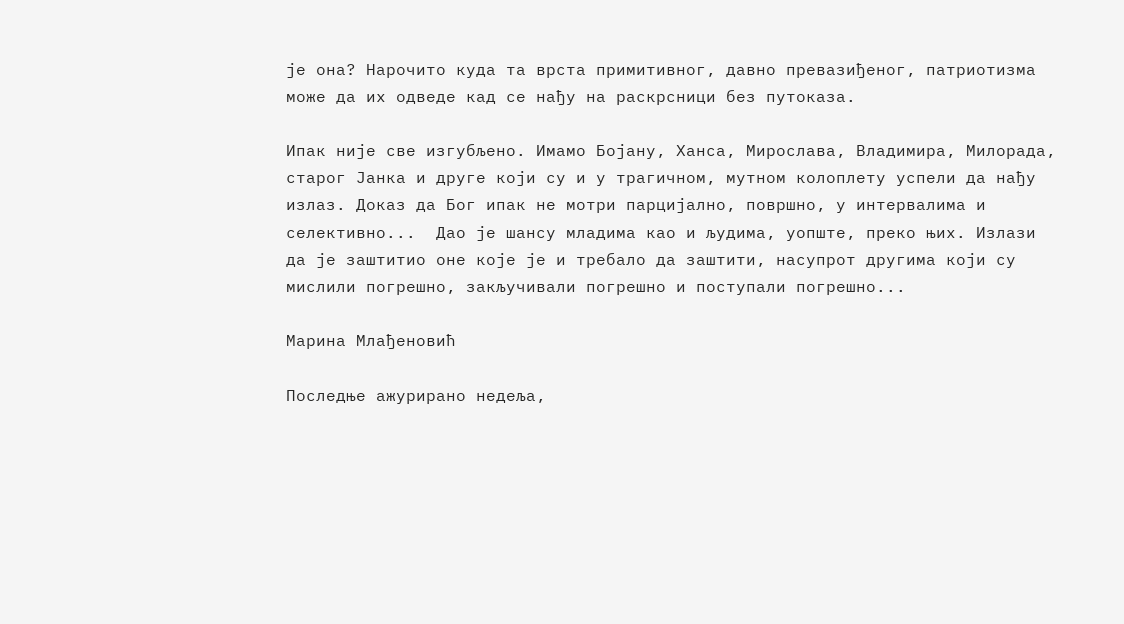је она? Нарочито куда та врста примитивног, давно превазиђеног, патриотизма може да их одведе кад се нађу на раскрсници без путоказа.

Ипак није све изгубљено. Имамо Бојану, Ханса, Мирослава, Владимира, Милорада, старог Јанка и друге који су и у трагичном, мутном колоплету успели да нађу излаз. Доказ да Бог ипак не мотри парцијално, површно, у интервалима и селективно...  Дао је шансу младима као и људима, уопште, преко њих. Излази да је заштитио оне које је и требало да заштити, насупрот другима који су мислили погрешно, закључивали погрешно и поступали погрешно...

Марина Млађеновић

Последње ажурирано недеља,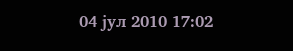04 јул 2010 17:02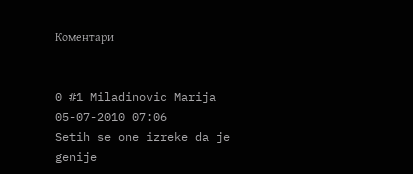Коментари


0 #1 Miladinovic Marija 05-07-2010 07:06
Setih se one izreke da je genije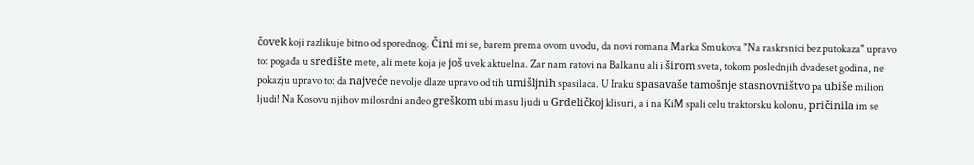čovek koji razlikuje bitno od sporednog. Čini mi se, barem prema ovom uvodu, da novi romana Marka Smukova "Na raskrsnici bez putokaza" upravo to: pogađa u središte mete, ali mete koja je još uvek aktuelna. Zar nam ratovi na Balkanu ali i širom sveta, tokom poslednjih dvadeset godina, ne pokazju upravo to: da najveće nevolje dlaze upravo od tih umišljnih spasilaca. U Iraku spasavaše tamošnje stasnovništvo pa ubiše milion ljudi! Na Kosovu njihov milosrdni anđeo greškom ubi masu ljudi u Grdeličkoj klisuri, a i na KiM spali celu traktorsku kolonu, pričinila im se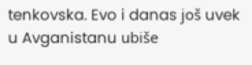tenkovska. Evo i danas još uvek u Avganistanu ubiše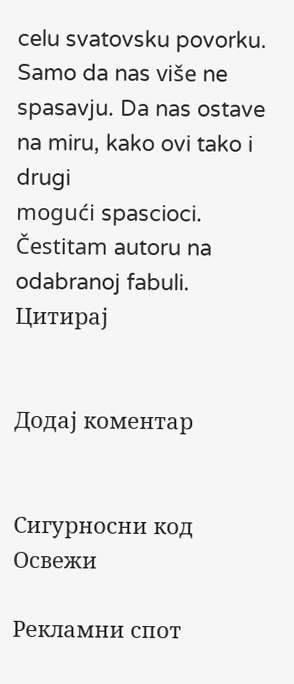celu svatovsku povorku. Samo da nas više ne spasavju. Da nas ostave na miru, kako ovi tako i drugi
mogući spascioci. Čestitam autoru na odabranoj fabuli.
Цитирај


Додај коментар


Сигурносни код
Освежи

Рекламни спот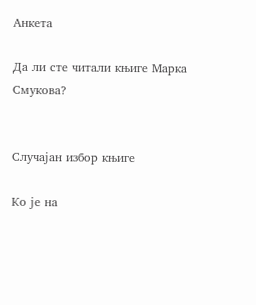Анкета

Да ли сте читали књиге Марка Смукова?


Случајан избор књиге

Ко је на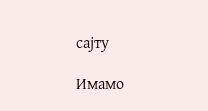сајту

Имамо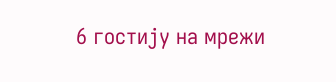6 гостију на мрежи